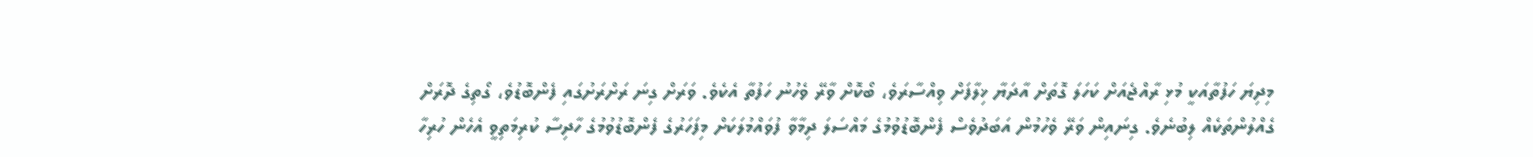މިދިޔަ ހަފުތާއަކީ މުޅި ރާއްޖެއަށް ކަހަލަ ގޮތަށް އާދަޔާ ޚިލާފަށް ވިއްސާރަވެ، ބޯކޮށް ވާރޭ ވެހުނު ހަފުތާ އެކެވެ. ވަރަށް ގިނަ ރަށްރަށުގައި ފެންބޮޑުވެ، ގޯތިގެ ދޮރަށް ގެއްލުންތަކެއް ލިބުނެވެ. ގިނައިން ވަރޭ ވެހުމުން އަބަދުވެސް ފެންބޮޑުވުމުގެ މައްސަލަ ދިމާވާ ފުވައްމުލަކަށް މިފަހަރުގެ ފެންބޮޑުވުމުގެ ހާދިސާ ކުރިމަތިވީ އެހެން ހުރިހާ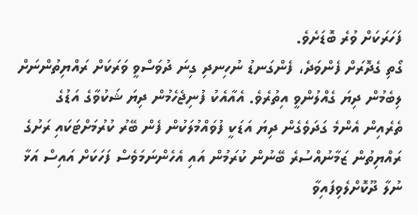ފަހަރަކަށް ވުރެ ބޮޑަށެވެ.
ގޯތި ގެދޮރަށް ފެންވަދެ، ފެންގަނޑު ނުހިނދި ގިނަ ދުވަސްވީ ވަރަކަށް ރައްޔިތުންނަށް ލިބެމުން ދިޔަ ގެއްލުންވީ އިތުރެވެ. އެއާއެކު ފުނިޖެހެމުން ދިޔަ ޝަކުވާގެ އަޑުގެ ތެރެއިން އެންމެ ގަދަވެގެން ދިޔަ އަޑަކީ ފުވައްމުލަކުން ފެން ބޭރު ކުރުމަށްޓަކައި ރަށުގެ ރައްޔިތުން ޒަމާނުއްސުރެ ބޭނުން ކުރަމުން އައި އެހެންނަމަވެސް ފަހަކަށް އައިސް އަޅާ ނުލާ ދޫކޮށްލެވިފައިވާ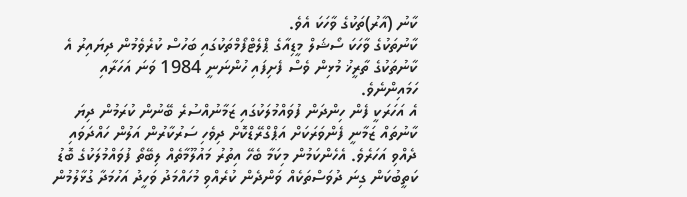ކާނު (އާރު)ތަކުގެ ވާހަކަ އެވެ.
ކާނުތަކުގެ ވާހަކަ ސޯޝަލް މީޑިއާގެ ޕްލެޓްފޯމްތަކުގައި ބަހުސް ކުރެވެމުން ދިޔައިރު އެ ކާނުތަކުގެ ތާރީޚު މުޅިން ވެސް ފެށިފައި ހުންނަނީ 1984 ވަނަ އަހަރާއި ހަމައިންނެވެ.
އެ އަހަރަކީ ފެން ހިންދަން ފުވައްމުލަކުގައި ޒަމާނުއްސުރެ ބޭނުން ކުރަމުން ދިޔަ ކާނުތައް ޒަމާނީ ފެންވަރަކަށް އަޕްގްރޭޑްކޮށް ދިވެހި ސަރުކާރުން އަލުން ހައްދަވައި ދެއްވި އަހަރެވެ. އެހެންކަމުން މިކަމާ ބެހޭ އިތުރު މައުލޫމާތެއް ލިބޭތޯ ފުވައްމުލަކުގެ ބޮޑު ކަތީބުކަން ގިނަ ދުވަސްތަކެއް ވަންދެން ކުރެއްވި މުހައްމަދު ވަހީދު އަހުމަދާ ގުޅާލުމުން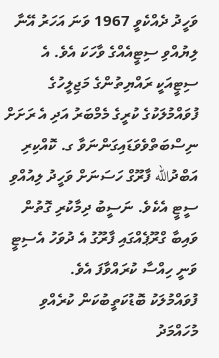ވަހީދު ދެއްކެވީ 1967 ވަނަ އަހަރު އޭނާ ލިޔުއްވި ސިޓީއެއްގެ ވާހަކަ އެވެ. އެ ސިޓީއަކީ ރައްޔިތުންގެ މަޖިލީހުގެ ފުވައްމުލަކުގެ ކުރީގެ މެމްބަރު އަދި އެ ރަށަށް ނިސްބަތްވެވަޑައިގަންނަވާ ގ. ކޮއްކިރި އަބްދުالله ފާރޫގް ހަސަނަށް ވަހީދު ލިއުއްވި ސީޓީ އެކެވެ. ނަސީބު ދިމާކުރި ގޮތުން ވައިބާ ގްރޫޕެއްގައި ފާރޫގު އެ ދުވަހު އެސިޓީ ވަނީ ހިއްސާ ކުރައްވާފަ އެވެ.
ފުވައްމުލަކު ބޮޑުކަތީބުކަން ކުރެއްވި މުހައްމަދު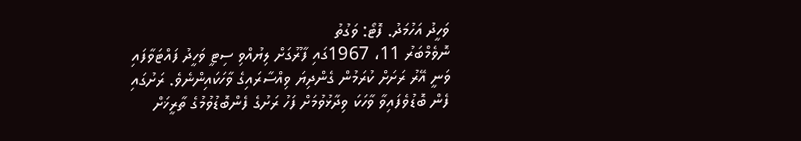ވަހީދު އަހުމަދު. ފޮޓޯ: ވަގުތު
ނޮވެމްބަރު 11، 1967ގައި ފާރޫގަށް ލިޔުއްވި ސިޓީ ވަހީދު ފައްޓަވާފައި ވަނީ އޭރު ރަށަށް ކުރަމުން ގެންދިޔަ ވިއްސާރައިގެ ވާހަކައިންނެވެ. ރަށުގައި ފެން ބޮޑުވެފައިވާ ވާހަކަ ވިދާޅުވުމަށް ފަހު ރަށުގެ ފެންބޮޑުވުމުގެ ތާރީޚަށް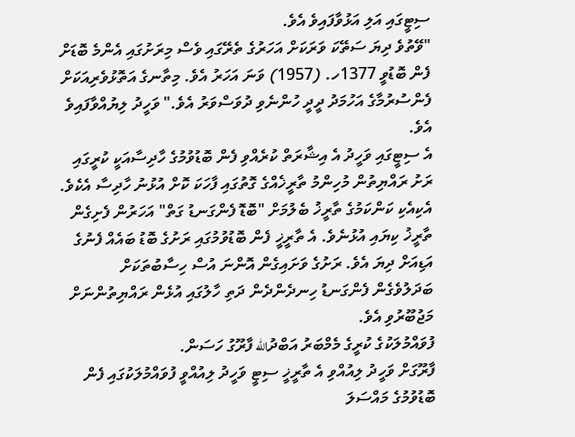ސިޓީގައި އަލި އަޅުވާފައިވެ އެވެ.
"ވޭތުވެ ދިޔަ ސަތޭކަ ވަރަކަށް އަހަރުގެ ތެރޭގައި ވެސް މިރަށުގައި އެންމެ ބޮޑަށް ފެން ބޮޑުވީ 1377ހ. (1957) ވަނަ އަހަރު އެވެ. މިތާނގެ އަތޮޅުވެރިއަކަށް ފެންސުރުމާގެ އަހުމަދު ދީދީ ހުންނެވި ދުވަސްވަރު އެވެ." ވަހީދު ލިޔުއްވާފައިވެ އެވެ.
އެ ސިޓީގައި ވަހީދު އެ އިޝާރަތް ކުރެއްވި ފެން ބޮޑުވުމުގެ ހާދިސާއަކީ ކުރީގައި ރަށު ރައްޔިތުން މުހިންމު ތާރީޚެއްގެ ގޮތުގައި ފާހަކަ ކޮށް އުޅުނު ހާދިސާ އެކެވެ. އެކިއެކި ކަންކަމުގެ ތާރީޚު ބެލުމަށް "ބޮޑޮ ފެންގަނޑު ގަތް" އަހަރުން ފެށިގެން ތާރީޚު ކިޔައި އުޅުނެވެ. އެ ތާރީޚީ ފެން ބޮޑުވުމުގައި ރަށުގެ ބޮޑު ބައެއް ފެނުގެ އަޑިއަށް ދިޔަ އެވެ. ރަށުގެ ވަށައިގެން އޮންނަ އުސް ހިސާބުތަކަށް ބަދަލުވެގެން ފެންގަނޑު ހިނދެންދެން ދަތި ހާލުގައި އުޅެން ރައްޔިތުންނަށް މަޖުބޫރުވި އެވެ.
ފުވައްމުލަކުގެ ކުރީގެ މެމްބަރު އަބްދުالله ފާރޫގު ހަސަން.
ފާރޫގަށް ވަހީދު ލިއުއްވި އެ ތާރީޚީ ސިޓީ ވަހީދު ލިއުއްވީ ފުވައްމުލަކުގައި ފެން ބޮޑުވުމުގެ މައްސަލަ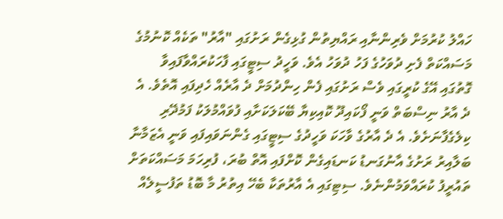ހައްލު ކުރުމަށް ވެރިންނާއި ރައްޔިތުން ގުޅިގެން ރަށުގައި "އާރު" ތަކެއް ކޮނުމުގެ މަސައްކަތް ފެށި ދުވަހުގެ ފަހު ދުވަހު އެވެ. ވަހީދު ސިޓީގައި ފާހަކުރައްވާފައިވާ ގޮތުގައި އޭގެ ކުރީގައި ވެސް ރަށުގައި ފެން ހިންދުމަށް ދެ އާރެއް ހެދިފައި އޮތެވެ. އެ ދެ އާރު ނިސްބަތް ވަނީ ފޯކައިދޫ ކޮއިކިޔާ ބޭކަލަކަށާއި ފުވައްމުލަކު ފަމުދޭރި ކިލެގެފާނަށެވެ. އެ ދެ އާރުގެ ވާހަކަ ވަހީދުގެ ސިޓީގައި ގެންނަވައިފައި ވަނީ އެޒަމާނާ ބަލާއިރު ރަށުގެ އާނުގަނޑު ކަނޑައިގެން ކޮށްފައި އޮތް ބުރަ، ފުރިހަމަ މަސައްކަތަށް ތައުރީފު ކުރައްވަމުންނެވެ. ސިޓިގައި އެ އާރުތަކާ ބެހޭ އިތުރު މާ ބޮޑު ތަފުސީލެއް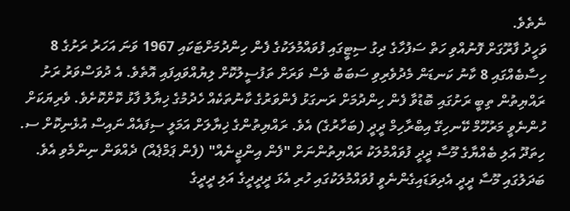ނެތެވެ.
ވަހީދު ފާރޫގަށް ފޮނުއްވި ހަތް ސަފުހާގެ ދިގު ސިޓީގައި ފުވައްމުލަކުގެ ފެން ހިންދުމަށްޓަކައި 1967 ވަނަ އަހަރު ރަށުގެ 8 ހިސާބެއްގައި 8 ކާނު ކަނޑަން މެދުވެރިވި ސަބަބު ވެސް ވަރަށް ތަފުސީލުކޮށް ލިޔުއްވައިފައި އޮތެވެ. އެ ދުވަސްވަރު ރަށު ރައްޔިތުން ތިބީ ރަށުގައި ބޮޑުވާ ފެން ހިންދުމަށް ރަނގަޅު ފެންވަރުގެ ކާނުތަކެއް ހެދުމުގެ ޚިޔާލު ފާޅު ކޮށްކޮށެވެ. ވެރިޔަކަށް ހުންނެވީ މަރުހޫމް ކޭނހިގޭ އިބްރާހިމް ދީދީ (ބަހާރުގެ) އެވެ. ރައްޔިތުންގެ ޚިޔާލަށް އަމަލީ ސިފައެއް ނައިސް އުޅެނިކޮށް ސ. ހިތަދޫ އަލި ބެއްޔާގެ މޫސާ ދީދީ ފުވައްމުލަކު ރައްޔިތުންނަށް "ފެން އިންޖީނެއް" (ފެން ޕަމްޕެއް) ދެއްވަން ނިންމެވި އެވެ. ބަދަލުގައި މޫސާ ދީދީ އެދިވަޑައިގެންނެވީ ފުވައްމުލަކުގައި ހުރި އެޅަ ދީދީދީގެ އަލި ދީދީގެ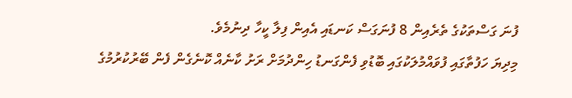ފުނަ ގަސްތަކުގެ ތެރެއިން 8 ފުނަގަސް ކަނޑައި އެއިން ފިލާ ކީހާ ދިނުމެވެ.
މިދިޔަ ހަފުތާގައި ފުވައްމުލަކުގައި ބޮޑުވި ފެންގަނޑު ހިންދުމަށް ރަށު ކާނެއް ކޮނެގެން ފެން ބޭރުކުރުމުގެ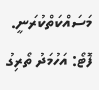މަސައްކަތްކުރަނީ. ފޮޓޯ: އަހުމަދު ތޯރިގު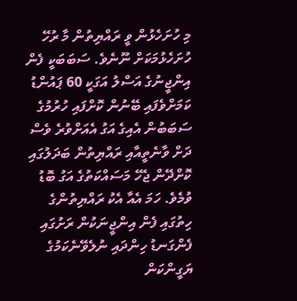މި ހުށަހެޅުން ވީ ރައްޔިތުން މާ ރުހޭ ހުށަހެޅުމަކަށް ނޫނެވެ. ސަބަބަކީ ފެން އިންޖީނުގެ އަސްލު އަގަކީ 60 ޕައުންޑު ކަމަށްވެފައި ބޭނުން ކޮށްފައި ހުރުމުގެ ސަބަބުން އެއިގެ އަގު އެއަށްވުރެ ވެސް ދަށް ވާނެތީއާއި ރައްޔިތުން ބަދަލުގައި ކޮށްދޭން ޖެހޭ މަސައްކަތުގެ އަގު ބޮޑު ވުމެވެ. ހަމަ އެއާ އެކު ރައްޔިތުންގެ ހިތުގައި ފެން އިންޖީނަކުން ރަށުގައި ފެންގަނޑު ހިންދައި ނުލެވޭނެކަމުގެ ޔަގީންކަން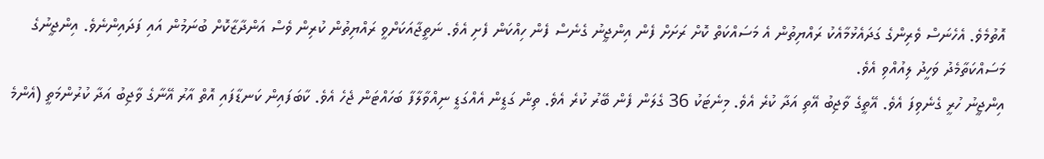އޮތުމެވެ. އެހެނަސް ވެރިންގެ ގަދައެޅުމާއެކު ރައްޔިތުން އެ މަސައްކަތް ކޮށް ރަށަށް ފެން އިންޖީނު ގެނެސް ފެން ހިއްކަން ފެށި އެވެ. ނަތީޖާއަކަށްވީ ރައްޔިތުން ކުރިން ވެސް އަންދާޒާކޮށް ބުނަމުން އައި ފަދައިންނެވެ. އިންޖީނުގެ މަސައްކަތާމެދު ވަހީދު ލިއުއްވި އެވެ.
އިންޖީނު ހުރީ ގެނެވިފަ އެވެ. އޭތީގެ ވާޖިބު އޭތި އަދާ ކުރެ އެވެ. މިނެޓަކު 36 ގެލަން ފެން ބޭރު ކުރެ އެވެ. ތިން ގަޑީން އެއްގަޑީ ނިއްވާލާފާ ބަހައްޓަން ޖެހެ އެވެ. ކާބަފައިން ކަނޑާފައި އޮތް އާރު އޭނާގެ ވާޖިބު އަދާ ކުރުންމަތީ (އެންމެ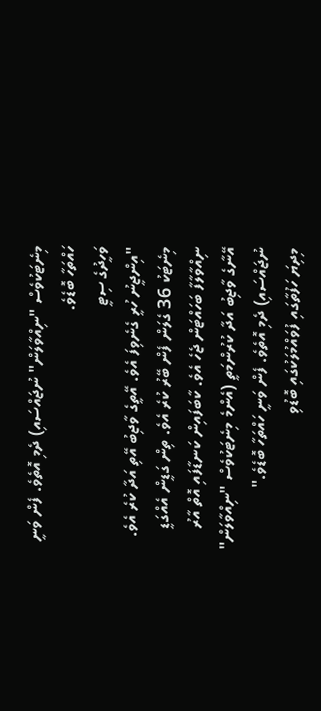މިނެޓަކުވެސް "ނިއްވާލަން" ނުޖައްސައި) ދެމި އޮތެވެ. ފެން ވަނީ ހައްތަހާ ބޮޑެވެ.
ވަހީދުގެ ސިޓީ
"އިންޖީނު ހުރީ ގެނެވިފަ އެވެ. އޭތީގެ ވާޖިބު އޭތި އަދާ ކުރެ އެވެ. މިނެޓަކު 36 ގެލަން ފެން ބޭރު ކުރެ އެވެ. ތިން ގަޑީން އެއްގަޑީ ނިއްވާލާފާ ބަހައްޓަން ޖެހެ އެވެ. ކާބަފައިން ކަނޑާފައި އޮތް އާރު އޭނާގެ ވާޖިބު އަދާ ކުރުންމަތީ (އެންމެ މިނެޓަކުވެސް "ނިއްވާލަން" ނުޖައްސައި) ދެމި އޮތެވެ. ފެން ވަނީ ހައްތަހާ ބޮޑެވެ."
މިދިޔަ ހަފުތާގައި ފުވައްމުލަކުގައި ބޮޑުވި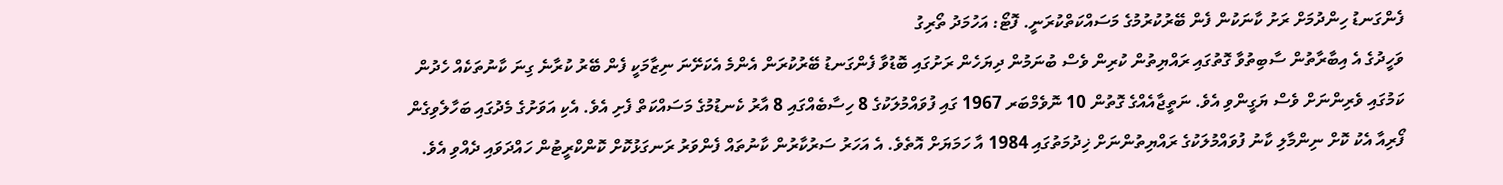ފެންގަނޑު ހިންދުމަށް ރަށު ކާނަކުން ފެން ބޭރުކުރުމުގެ މަސައްކަތްކުރަނީ. ފޮޓޯ: އަހުމަދު ތޯރިގު
ވަހީދުގެ އެ އިބާރާތުން ސާބިތުވާ ގޮތުގައި ރައްޔިތުން ކުރިން ވެސް ބުނަމުން ދިޔަހެން ރަށުގައި ބޮޑުވާ ފެންގަނޑު ބޭރުކުރަން އެންމެ އެކަށޭނަ ނިޒާމަކީ ފެން ބޭރު ކުރާނެ ގިނަ ކާނުތަކެއް ހެދުން ކަމުގައި ވެރިންނަށް ވެސް ޔަގީންވި އެވެ. ނަތީޖާއެއްގެ ގޮތުން 10 ނޮވެމްބަރ 1967 ގައި ފުވައްމުލަކުގެ 8 ހިސާބެއްގައި 8 އާރު ކެނޑުމުގެ މަސައްކަތް ފެށި އެވެ. އެކި އަވަށުގެ މެދުގައި ބަހާލެވިގެން ފޯރިއާ އެކު ކޮށް ނިންމާލި ކާނު ފުވައްމުލަކުގެ ރައްޔިތުންނަށް ޚިދުމަތުގައި 1984 އާ ހަމަޔަށް އޮތެވެ. އެ އަހަރު ސަރުކާރުން ކާނުތައް ފެންވަރު ރަނގަޅުކޮށް ކޮންކްރީޓުން ހައްދަވައި ދެއްވި އެވެ.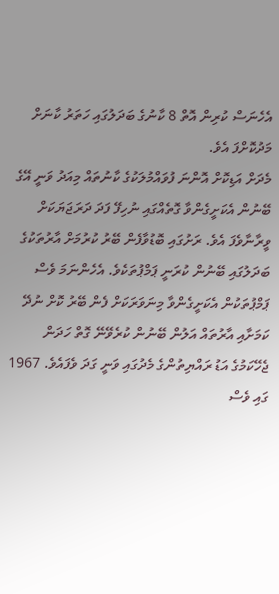އެހެނަސް ކުރިން އޮތް 8 ކާނުގެ ބަދަލުގައި ހަތަރު ކާނަށް މަދުކޮށްފަ އެވެ.
މެދަށް އަޑިކޮށް އޮންނަ ފުވައްމުލަކުގެ ކާނުތައް މިއަދު ވަނީ އޭގެ ބޭނުން އެކަށީގެންވާ ގޮތެއްގައި ނުހިފޭ ފަދަ ދަރަޖަޔަކަށް ވީރާނާވެފަ އެވެ. ރަށުގައި ބޮޑުވާފެން ބޭރު ކުރުމަށް އާރުތަކުގެ ބަދަލުގައި ބޭނުން ކުރަނީ ޕަމްޕުތަކެވެ. އެހެންނަމަ ވެސް ޕަމްޕުތަކުން އެކަށީގެންވާ މިނަވަރަކަށް ފެން ބޭރު ކޮށް ނުދޭ ކަމަށާއި އާރުތައް އަލުން ބޭނުން ކުރެވޭނޭ ގޮތް ހަދަން ޖެހޭކަމުގެ އަޑު ރައްޔިތުންގެ މެދުގައި ވަނީ ގަދަ ވެފައެވެ. 1967 ގައި ވެސް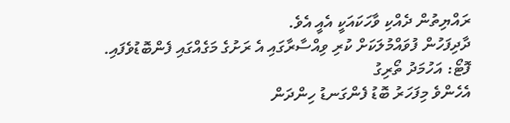ރައްޔިތުން ދެއްކި ވާހަކައަކީ އެއީ އެވެ.
ދާދިފަހުން ފުވައްމުލަކަށް ކުރި ވިއްސާރާގައި އެ ރަށުގެ މަގެއްގައި ފެންބޮޑުވެފައި. ފޮޓޯ: އަހުމަދު ތޯރިގު
އެހެންވެ މިފަހަރު ބޮޑު ފެންގަނޑު ހިންދަން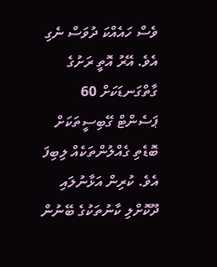ވެސް ހައެއްކަ ދުވަސް ނެގި އެވެ. އޭރު އޮތީ ރަށުގެ ގާތްގަނޑަކަށް 60 ޕަސެންޓް ގޭބިސީތަކަށް ބޮޑެތި ގެއްލުންތަކެއް ލިބިފަ އެވެ. ކުރިން އަޅާނުލައި ދޫކޮށްލި ކާނުތަކުގެ ބޭނުން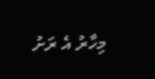މިހާރު އެ ރަށު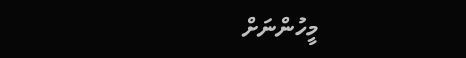މީހުންނަށް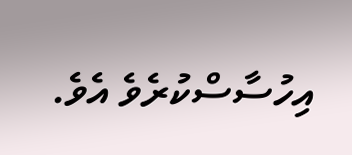އިހުސާސްކުރެވެ އެވެ.